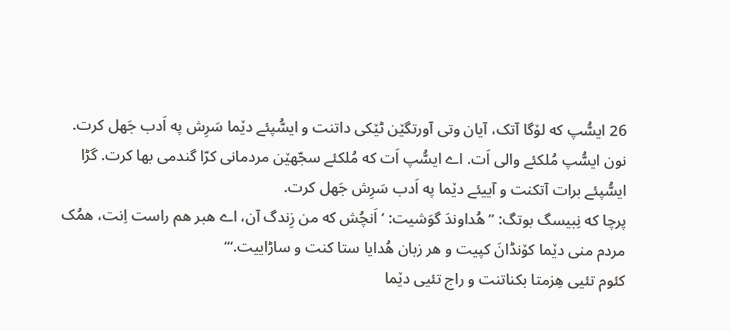26 ایسُّپ که لۆگا آتک، آیان وتی آورتگێن ٹێکی داتنت و ایسُّپئے دێما سَرِش په اَدب جَهل کرت.
نون ایسُّپ مُلکئے والی اَت. اے ایسُّپ اَت که مُلکئے سجّهێن مردمانی کرّا گندمی بها کرت. گڑا ایسُّپئے برات آتکنت و آییئے دێما په اَدب سَرِش جَهل کرت.
پرچا که نِبیسگ بوتگ: ”هُداوندَ گوَشیت: ’اَنچُش که من زِندگ آن، اے هبر هم راست اِنت، همُک مردم منی دێما کۆنڈانَ کپیت و هر زبان هُدایا ستا کنت و ساڑاییت.‘“
کئوم تئیی هِزمتا بکناتنت و راج تئیی دێما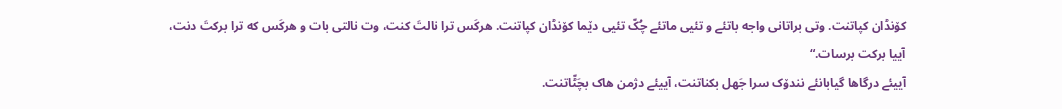کۆنڈان کپاتنت. وتی براتانی واجه باتئے و تئیی ماتئے چُکّ تئیی دێما کۆنڈان کپاتنت. هرکَس ترا نالتَ کنت، وت نالتی بات و هرکَس که ترا برکتَ دنت، آییا برکت برسات.“
آییئے درگاها گیابانئے نندۆک سرا جَهل بکناتنت، آییئے دژمن هاک بچَٹّاتنت.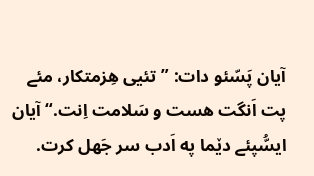آیان پَسّئو دات: ”تئیی هِزمتکار، مئے پت اَنگت هست و سَلامت اِنت.“ آیان ایسُّپئے دێما په اَدب سر جَهل کرت.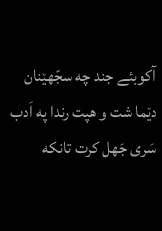آکوبئے جند چه سجّهێنان دێما شت و هپت رندا په اَدب سَری جَهل کرت تانکه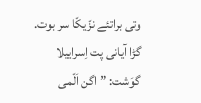وتی براتئے نزّیکّا سر بوت.
گڑا آیانی پت اِسراییلا گوَشت: ”اگن اَلّمی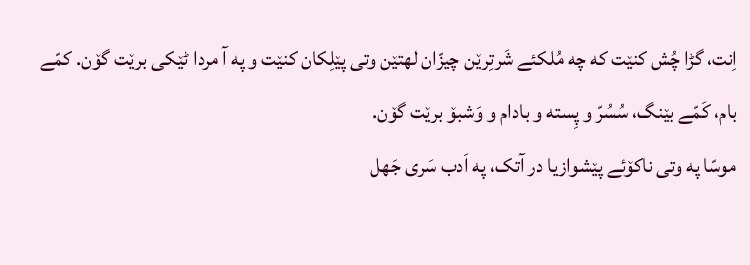اِنت، گڑا چُش کنێت که چه مُلکئے شَرتِرێن چیزّان لهتێن وتی پێلِکان کنێت و په آ مردا ٹێکی برێت گۆن. کمّے بام، کَمّے بێنگ، سُسُرّ و پِسته و بادام و وَشبۆ برێت گۆن.
موسّا په وتی ناکۆئے پێشوازیا در آتک، په اَدب سَری جَهل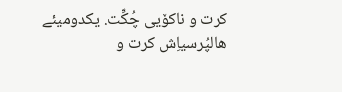کرت و ناکۆیی چُکِّت. یکدومیئے هالپُرسیاِش کرت و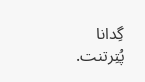گِدانا پُتِرتنت.